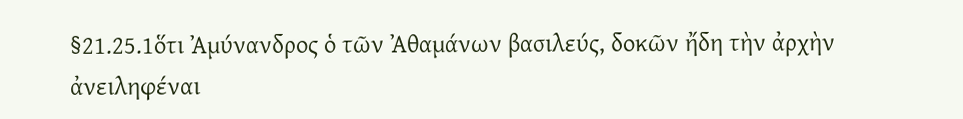§21.25.1ὅτι Ἀμύνανδρος ὁ τῶν Ἀθαμάνων βασιλεύς, δοκῶν ἤδη τὴν ἀρχὴν ἀνειληφέναι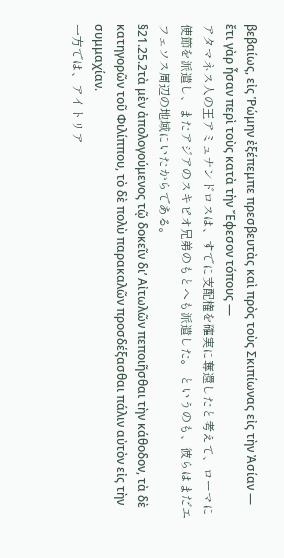βεβαίως, εἰς Ῥώμην ἐξέπεμπε πρεσβευτὰς καὶ πρὸς τοὺς Σκιπίωνας εἰς τὴν Ἀσίαν — ἔτι γὰρ ἦσαν περὶ τοὺς κατὰ τὴν Ἔφεσον τόπους —
アタマネス人の王アミュナンドロスは、すでに支配権を確実に奪還したと考えて、ローマに使節を派遣し、またアジアのスキピオ兄弟のもとへも派遣した。 というのも、彼らはまだエフェソス周辺の地域にいたからである。
§21.25.2τὰ μὲν ἀπολογούμενος τῷ δοκεῖν διʼ Αἰτωλῶν πεποιῆσθαι τὴν κάθοδον, τὰ δὲ κατηγορῶν τοῦ Φιλίππου, τὸ δὲ πολὺ παρακαλῶν προσδέξασθαι πάλιν αὐτὸν εἰς τὴν συμμαχίαν.
一方では、アイトリア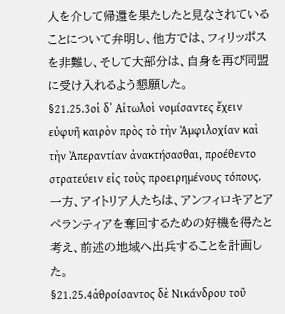人を介して帰還を果たしたと見なされていることについて弁明し、他方では、フィリッポスを非難し、そして大部分は、自身を再び同盟に受け入れるよう懇願した。
§21.25.3οἱ δʼ Αἰτωλοὶ νομίσαντες ἔχειν εὐφυῆ καιρὸν πρὸς τὸ τὴν Ἀμφιλοχίαν καὶ τὴν Ἀπεραντίαν ἀνακτήσασθαι, προέθεντο στρατεύειν εἰς τοὺς προειρημένους τόπους.
一方、アイトリア人たちは、アンフィロキアとアペランティアを奪回するための好機を得たと考え、前述の地域へ出兵することを計画した。
§21.25.4ἁθροίσαντος δὲ Νικάνδρου τοῦ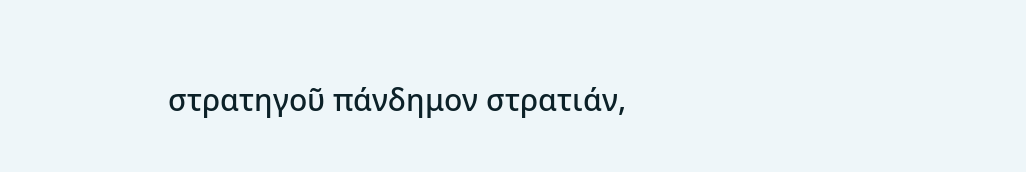στρατηγοῦ πάνδημον στρατιάν,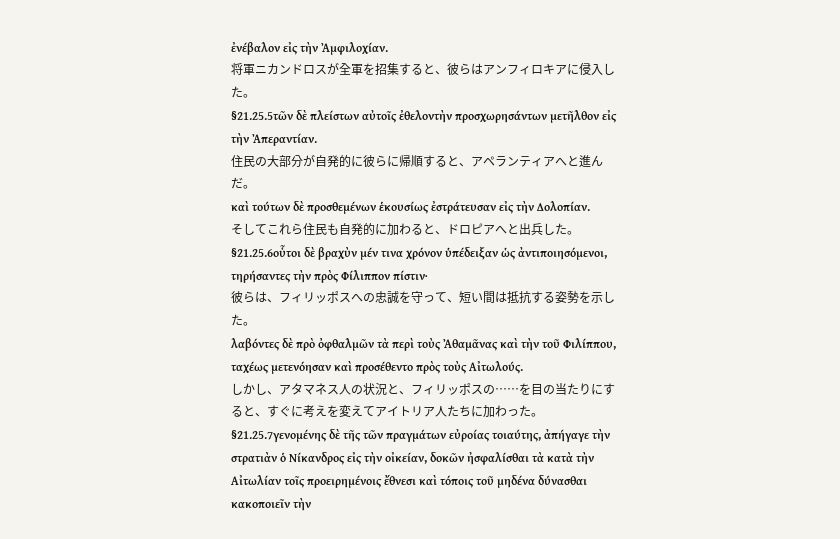ἐνέβαλον εἰς τὴν Ἀμφιλοχίαν.
将軍ニカンドロスが全軍を招集すると、彼らはアンフィロキアに侵入した。
§21.25.5τῶν δὲ πλείστων αὐτοῖς ἐθελοντὴν προσχωρησάντων μετῆλθον εἰς τὴν Ἀπεραντίαν.
住民の大部分が自発的に彼らに帰順すると、アペランティアへと進んだ。
καὶ τούτων δὲ προσθεμένων ἑκουσίως ἐστράτευσαν εἰς τὴν Δολοπίαν.
そしてこれら住民も自発的に加わると、ドロピアへと出兵した。
§21.25.6οὗτοι δὲ βραχὺν μέν τινα χρόνον ὑπέδειξαν ὡς ἀντιποιησόμενοι, τηρήσαντες τὴν πρὸς Φίλιππον πίστιν·
彼らは、フィリッポスへの忠誠を守って、短い間は抵抗する姿勢を示した。
λαβόντες δὲ πρὸ ὀφθαλμῶν τὰ περὶ τοὺς Ἀθαμᾶνας καὶ τὴν τοῦ Φιλίππου, ταχέως μετενόησαν καὶ προσέθεντο πρὸς τοὺς Αἰτωλούς.
しかし、アタマネス人の状況と、フィリッポスの……を目の当たりにすると、すぐに考えを変えてアイトリア人たちに加わった。
§21.25.7γενομένης δὲ τῆς τῶν πραγμάτων εὐροίας τοιαύτης, ἀπήγαγε τὴν στρατιὰν ὁ Νίκανδρος εἰς τὴν οἰκείαν, δοκῶν ἠσφαλίσθαι τὰ κατὰ τὴν Αἰτωλίαν τοῖς προειρημένοις ἔθνεσι καὶ τόποις τοῦ μηδένα δύνασθαι κακοποιεῖν τὴν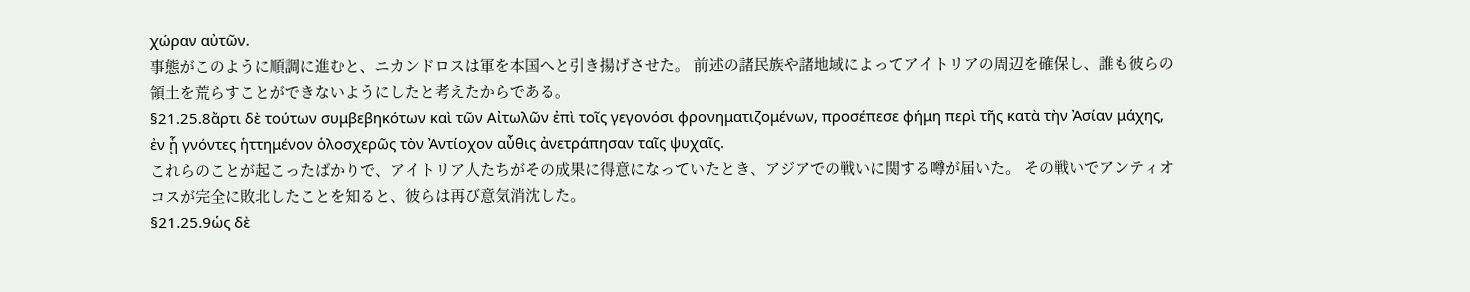χώραν αὐτῶν.
事態がこのように順調に進むと、ニカンドロスは軍を本国へと引き揚げさせた。 前述の諸民族や諸地域によってアイトリアの周辺を確保し、誰も彼らの領土を荒らすことができないようにしたと考えたからである。
§21.25.8ἄρτι δὲ τούτων συμβεβηκότων καὶ τῶν Αἰτωλῶν ἐπὶ τοῖς γεγονόσι φρονηματιζομένων, προσέπεσε φήμη περὶ τῆς κατὰ τὴν Ἀσίαν μάχης, ἐν ᾗ γνόντες ἡττημένον ὁλοσχερῶς τὸν Ἀντίοχον αὖθις ἀνετράπησαν ταῖς ψυχαῖς.
これらのことが起こったばかりで、アイトリア人たちがその成果に得意になっていたとき、アジアでの戦いに関する噂が届いた。 その戦いでアンティオコスが完全に敗北したことを知ると、彼らは再び意気消沈した。
§21.25.9ὡς δὲ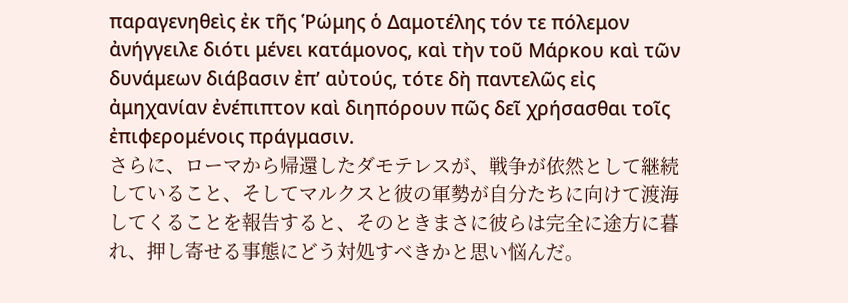παραγενηθεὶς ἐκ τῆς Ῥώμης ὁ Δαμοτέλης τόν τε πόλεμον ἀνήγγειλε διότι μένει κατάμονος, καὶ τὴν τοῦ Μάρκου καὶ τῶν δυνάμεων διάβασιν ἐπʼ αὐτούς, τότε δὴ παντελῶς εἰς ἀμηχανίαν ἐνέπιπτον καὶ διηπόρουν πῶς δεῖ χρήσασθαι τοῖς ἐπιφερομένοις πράγμασιν.
さらに、ローマから帰還したダモテレスが、戦争が依然として継続していること、そしてマルクスと彼の軍勢が自分たちに向けて渡海してくることを報告すると、そのときまさに彼らは完全に途方に暮れ、押し寄せる事態にどう対処すべきかと思い悩んだ。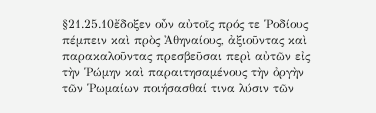§21.25.10ἔδοξεν οὖν αὐτοῖς πρός τε Ῥοδίους πέμπειν καὶ πρὸς Ἀθηναίους, ἀξιοῦντας καὶ παρακαλοῦντας πρεσβεῦσαι περὶ αὐτῶν εἰς τὴν Ῥώμην καὶ παραιτησαμένους τὴν ὀργὴν τῶν Ῥωμαίων ποιήσασθαί τινα λύσιν τῶν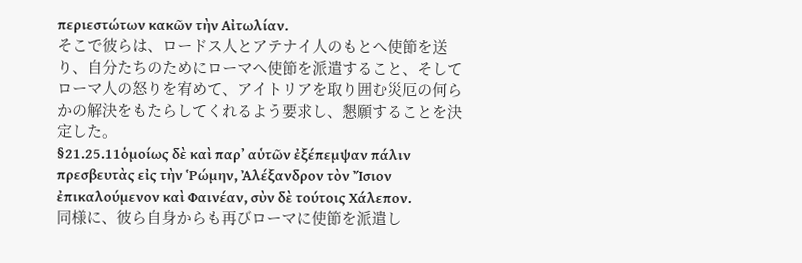περιεστώτων κακῶν τὴν Αἰτωλίαν.
そこで彼らは、ロードス人とアテナイ人のもとへ使節を送り、自分たちのためにローマへ使節を派遣すること、そしてローマ人の怒りを宥めて、アイトリアを取り囲む災厄の何らかの解決をもたらしてくれるよう要求し、懇願することを決定した。
§21.25.11ὁμοίως δὲ καὶ παρʼ αὑτῶν ἐξέπεμψαν πάλιν πρεσβευτὰς εἰς τὴν Ῥώμην, Ἀλέξανδρον τὸν Ἴσιον ἐπικαλούμενον καὶ Φαινέαν, σὺν δὲ τούτοις Χάλεπον.
同様に、彼ら自身からも再びローマに使節を派遣し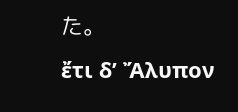た。
ἔτι δʼ Ἄλυπον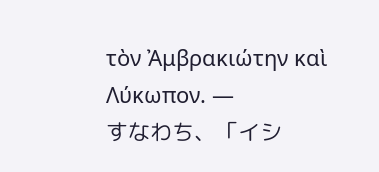τὸν Ἀμβρακιώτην καὶ Λύκωπον. —
すなわち、「イシ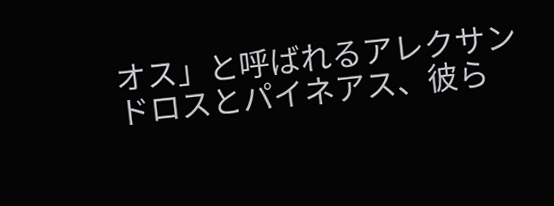オス」と呼ばれるアレクサンドロスとパイネアス、彼ら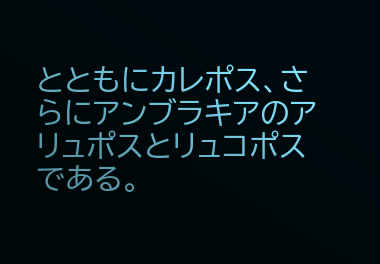とともにカレポス、さらにアンブラキアのアリュポスとリュコポスである。